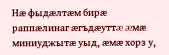Нæ фыдæлтæм бирæ раппæлинаг æгъдæуттæ æмæ миниуджытæ уыд, æмæ хорз у,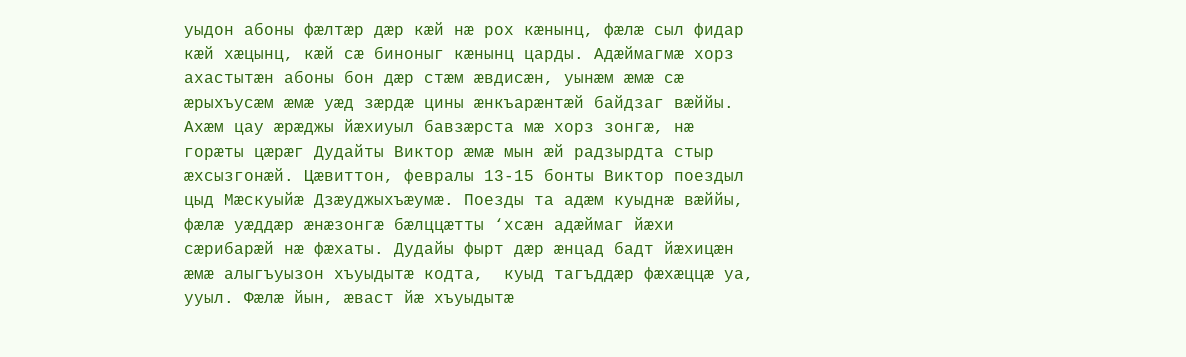уыдон абоны фæлтæр дæр кæй нæ рох кæнынц, фæлæ сыл фидар кæй хæцынц, кæй сæ биноныг кæнынц царды. Адæймагмæ хорз ахастытæн абоны бон дæр стæм æвдисæн, уынæм æмæ сæ æрыхъусæм æмæ уæд зæрдæ цины æнкъарæнтæй байдзаг вæййы. Ахæм цау æрæджы йæхиуыл бавзæрста мæ хорз зонгæ, нæ горæты цæрæг Дудайты Виктор æмæ мын æй радзырдта стыр æхсызгонæй. Цæвиттон, февралы 13-15 бонты Виктор поездыл цыд Мæскуыйæ Дзæуджыхъæумæ. Поезды та адæм куыднæ вæййы, фæлæ уæддæр æнæзонгæ бæлццæтты ‘хсæн адæймаг йæхи сæрибарæй нæ фæхаты. Дудайы фырт дæр æнцад бадт йæхицæн æмæ алыгъуызон хъуыдытæ кодта,  куыд тагъддæр фæхæццæ уа, ууыл. Фæлæ йын, æваст йæ хъуыдытæ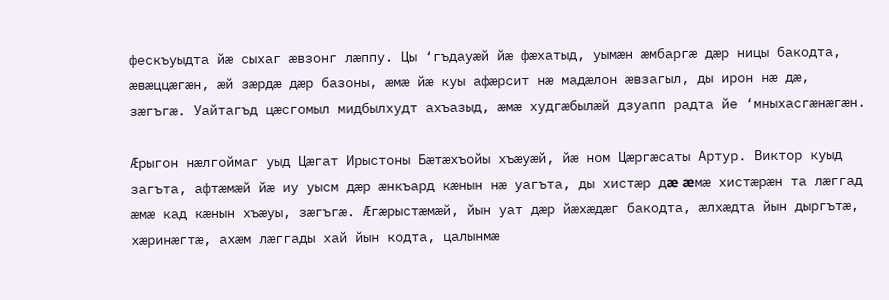фескъуыдта йæ сыхаг æвзонг лæппу. Цы ‘гъдауæй йæ фæхатыд, уымæн æмбаргæ дæр ницы бакодта, æвæццæгæн, æй зæрдæ дæр базоны, æмæ йæ куы афæрсит нæ мадæлон æвзагыл, ды ирон нæ дæ, зæгъгæ. Уайтагъд цæсгомыл мидбылхудт ахъазыд, æмæ худгæбылæй дзуапп радта йе ‘мныхасгæнæгæн.

Æрыгон нæлгоймаг уыд Цæгат Ирыстоны Бæтæхъойы хъæуæй, йæ ном Цæргæсаты Артур. Виктор куыд загъта, афтæмæй йæ иу уысм дæр æнкъард кæнын нæ уагъта, ды хистæр дæ æмæ хистæрæн та лæггад æмæ кад кæнын хъæуы, зæгъгæ. Æгæрыстæмæй, йын уат дæр йæхæдæг бакодта, æлхæдта йын дыргътæ, хæринæгтæ, ахæм лæггады хай йын кодта, цалынмæ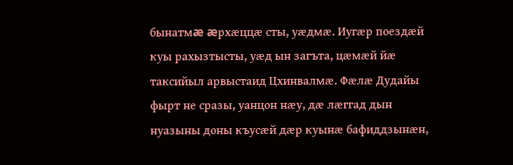бынатмæ æрхæццæ сты, уæдмæ. Иугæр поездæй куы рахызтысты, уæд ын загъта, цæмæй йæ таксийыл арвыстаид Цхинвалмæ. Фæлæ Дудайы фырт не сразы, уанцон нæу, дæ лæггад дын нуазыны доны къусæй дæр куынæ бафиддзынæн,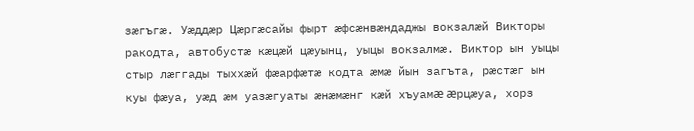зæгъгæ. Уæддæр Цæргæсайы фырт æфсæнвæндаджы вокзалæй Викторы ракодта, автобустæ кæцæй цæуынц, уыцы вокзалмæ. Виктор ын уыцы стыр лæггады тыххæй фæарфæтæ кодта æмæ йын загъта, рæстæг ын куы фæуа, уæд æм уазæгуаты æнæмæнг кæй хъуамæ æрцæуа, хорз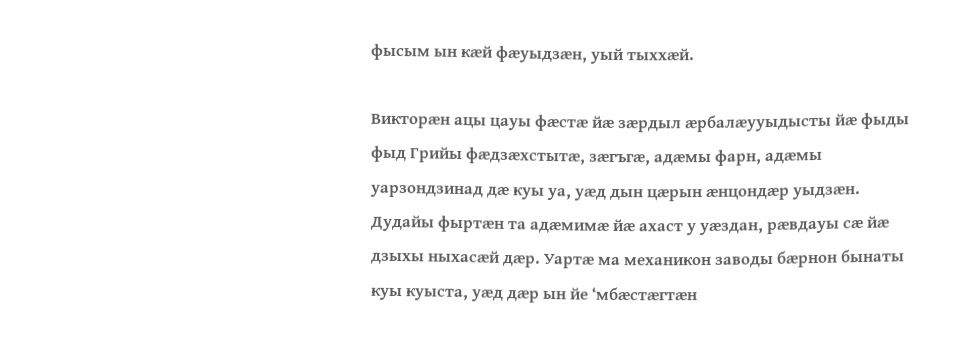фысым ын кæй фæуыдзæн, уый тыххæй.

Викторæн ацы цауы фæстæ йæ зæрдыл æрбалæууыдысты йæ фыды фыд Грийы фæдзæхстытæ, зæгъгæ, адæмы фарн, адæмы уарзондзинад дæ куы уа, уæд дын цæрын æнцондæр уыдзæн. Дудайы фыртæн та адæмимæ йæ ахаст у уæздан, рæвдауы сæ йæ дзыхы ныхасæй дæр. Уартæ ма механикон заводы бæрнон бынаты куы куыста, уæд дæр ын йе ‘мбæстæгтæн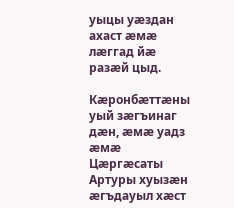уыцы уæздан ахаст æмæ лæггад йæ разæй цыд.

Кæронбæттæны уый зæгъинаг дæн, æмæ уадз æмæ Цæргæсаты Артуры хуызæн æгъдауыл хæст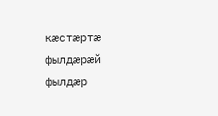кæстæртæ фылдæрæй фылдæр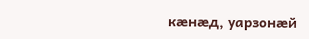кæнæд, уарзонæй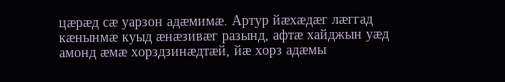цæрæд сæ уарзон адæмимæ. Артур йæхæдæг лæггад кæнынмæ куыд æнæзивæг разынд, афтæ хайджын уæд амонд æмæ хорздзинæдтæй, йæ хорз адæмы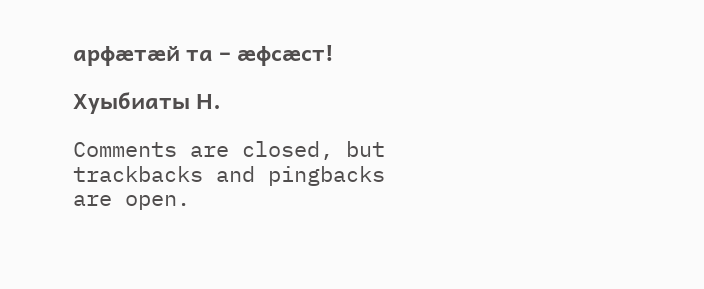арфæтæй та – æфсæст!

Хуыбиаты Н.

Comments are closed, but trackbacks and pingbacks are open.